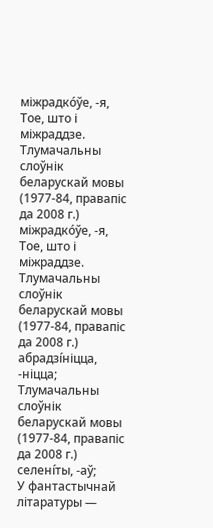міжрадко́ўе, ‑я,
Тое, што і міжраддзе.
Тлумачальны слоўнік беларускай мовы (1977-84, правапіс да 2008 г.)
міжрадко́ўе, ‑я,
Тое, што і міжраддзе.
Тлумачальны слоўнік беларускай мовы (1977-84, правапіс да 2008 г.)
абрадзі́ніцца, ‑ніцца;
Тлумачальны слоўнік беларускай мовы (1977-84, правапіс да 2008 г.)
селені́ты, ‑аў;
У фантастычнай літаратуры —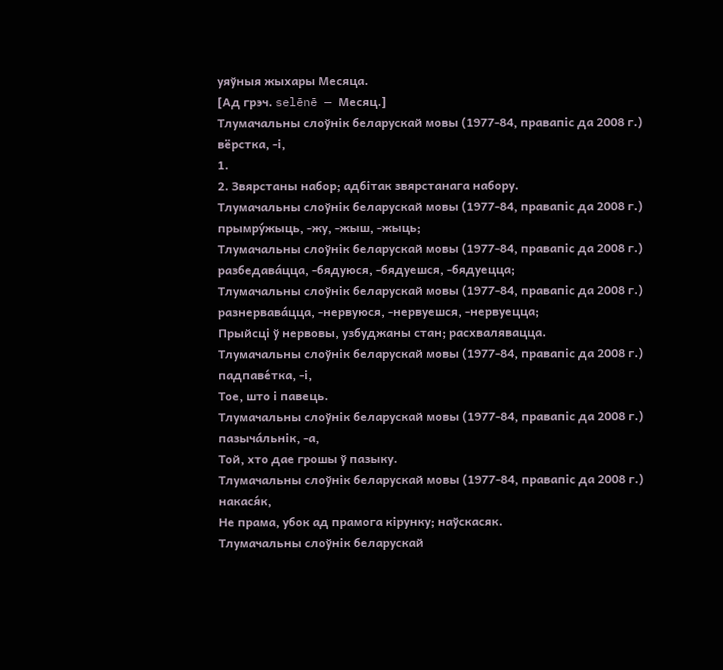уяўныя жыхары Месяца.
[Ад грэч. selēnē — Месяц.]
Тлумачальны слоўнік беларускай мовы (1977-84, правапіс да 2008 г.)
вёрстка, ‑і,
1.
2. Звярстаны набор; адбітак звярстанага набору.
Тлумачальны слоўнік беларускай мовы (1977-84, правапіс да 2008 г.)
прымру́жыць, ‑жу, ‑жыш, ‑жыць;
Тлумачальны слоўнік беларускай мовы (1977-84, правапіс да 2008 г.)
разбедава́цца, ‑бядуюся, ‑бядуешся, ‑бядуецца;
Тлумачальны слоўнік беларускай мовы (1977-84, правапіс да 2008 г.)
разнервава́цца, ‑нервуюся, ‑нервуешся, ‑нервуецца;
Прыйсці ў нервовы, узбуджаны стан; расхвалявацца.
Тлумачальны слоўнік беларускай мовы (1977-84, правапіс да 2008 г.)
падпаве́тка, ‑і,
Тое, што і павець.
Тлумачальны слоўнік беларускай мовы (1977-84, правапіс да 2008 г.)
пазыча́льнік, ‑а,
Той, хто дае грошы ў пазыку.
Тлумачальны слоўнік беларускай мовы (1977-84, правапіс да 2008 г.)
накася́к,
Не прама, убок ад прамога кірунку; наўскасяк.
Тлумачальны слоўнік беларускай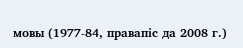мовы (1977-84, правапіс да 2008 г.)